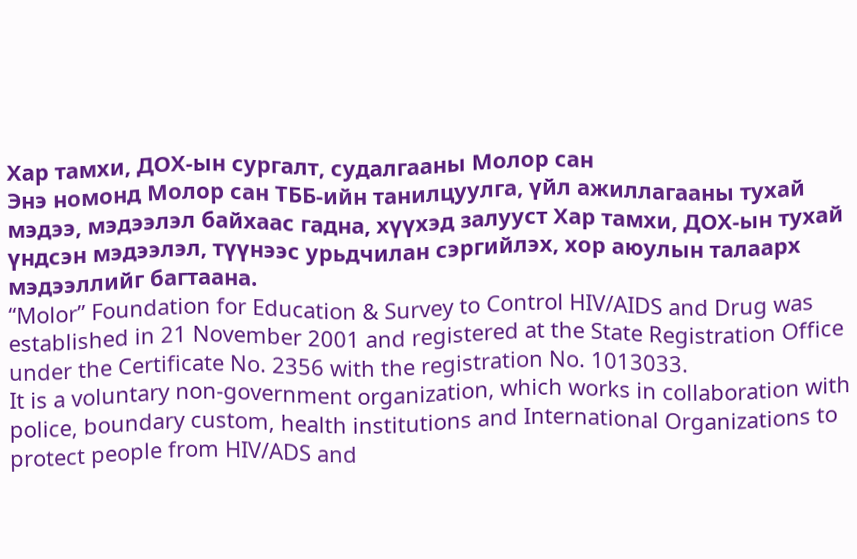Хар тамхи, ДОХ-ын сургалт, судалгааны Молор сан
Энэ номонд Молор сан ТББ-ийн танилцуулга, үйл ажиллагааны тухай мэдээ, мэдээлэл байхаас гадна, хүүхэд залууст Хар тамхи, ДОХ-ын тухай үндсэн мэдээлэл, түүнээс урьдчилан сэргийлэх, хор аюулын талаарх мэдээллийг багтаана.
“Molor” Foundation for Education & Survey to Control HIV/AIDS and Drug was established in 21 November 2001 and registered at the State Registration Office under the Certificate No. 2356 with the registration No. 1013033.
It is a voluntary non-government organization, which works in collaboration with police, boundary custom, health institutions and International Organizations to protect people from HIV/ADS and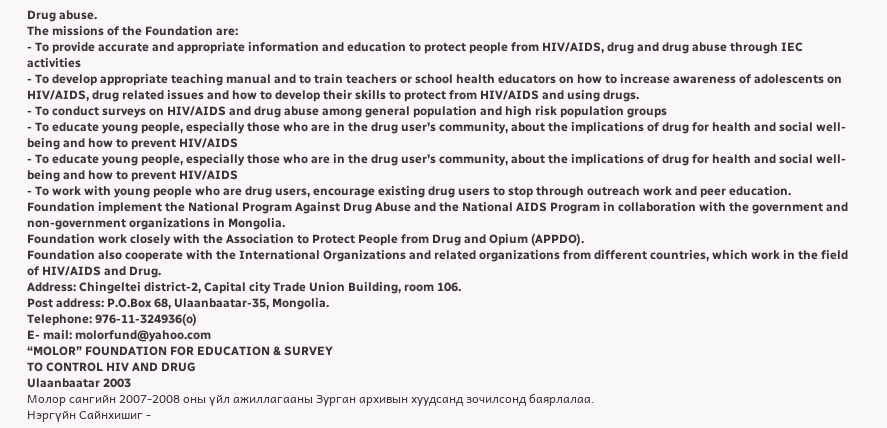Drug abuse.
The missions of the Foundation are:
- To provide accurate and appropriate information and education to protect people from HIV/AIDS, drug and drug abuse through IEC activities
- To develop appropriate teaching manual and to train teachers or school health educators on how to increase awareness of adolescents on HIV/AIDS, drug related issues and how to develop their skills to protect from HIV/AIDS and using drugs.
- To conduct surveys on HIV/AIDS and drug abuse among general population and high risk population groups
- To educate young people, especially those who are in the drug user’s community, about the implications of drug for health and social well-being and how to prevent HIV/AIDS
- To educate young people, especially those who are in the drug user’s community, about the implications of drug for health and social well-being and how to prevent HIV/AIDS
- To work with young people who are drug users, encourage existing drug users to stop through outreach work and peer education.
Foundation implement the National Program Against Drug Abuse and the National AIDS Program in collaboration with the government and non-government organizations in Mongolia.
Foundation work closely with the Association to Protect People from Drug and Opium (APPDO).
Foundation also cooperate with the International Organizations and related organizations from different countries, which work in the field of HIV/AIDS and Drug.
Address: Chingeltei district-2, Capital city Trade Union Building, room 106.
Post address: P.O.Box 68, Ulaanbaatar-35, Mongolia.
Telephone: 976-11-324936(o)
E- mail: molorfund@yahoo.com
“MOLOR” FOUNDATION FOR EDUCATION & SURVEY
TO CONTROL HIV AND DRUG
Ulaanbaatar 2003
Молор сангийн 2007-2008 оны үйл ажиллагааны Зурган архивын хуудсанд зочилсонд баярлалаа.
Нэргүйн Сайнхишиг -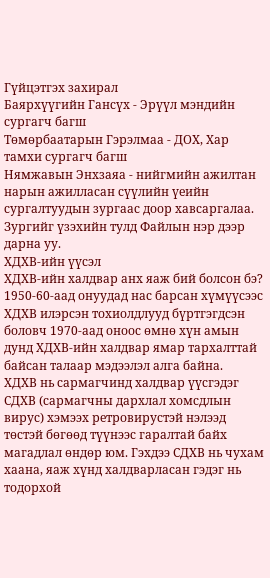Гүйцэтгэх захирал
Баярхүүгийн Гансүх - Эрүүл мэндийн сургагч багш
Төмөрбаатарын Гэрэлмаа - ДОХ, Хар тамхи сургагч багш
Нямжавын Энхзаяа - нийгмийн ажилтан
нарын ажилласан сүүлийн үеийн сургалтуудын зургаас доор хавсаргалаа.
Зургийг үзэхийн тулд Файлын нэр дээр дарна уу.
ХДХВ-ийн үүсэл
ХДХВ-ийн халдвар анх яаж бий болсон бэ? 1950-60-аад онуудад нас барсан хүмүүсээс ХДХВ илэрсэн тохиолдлууд бүртгэгдсэн боловч 1970-аад оноос өмнө хүн амын дунд ХДХВ-ийн халдвар ямар тархалттай байсан талаар мэдээлэл алга байна.
ХДХВ нь сармагчинд халдвар үүсгэдэг СДХВ (сармагчны дархлал хомсдлын вирус) хэмээх ретровирустэй нэлээд төстэй бөгөөд түүнээс гаралтай байх магадлал өндөр юм. Гэхдээ СДХВ нь чухам хаана, яаж хүнд халдварласан гэдэг нь тодорхой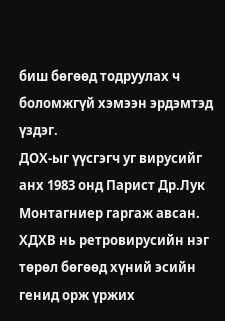биш бөгөөд тодруулах ч боломжгүй хэмээн эрдэмтэд үздэг.
ДОХ-ыг үүсгэгч уг вирусийг анх 1983 онд Парист Др.Лук Монтагниер гаргаж авсан. ХДХВ нь ретровирусийн нэг төрөл бөгөөд хүний эсийн генид орж үржих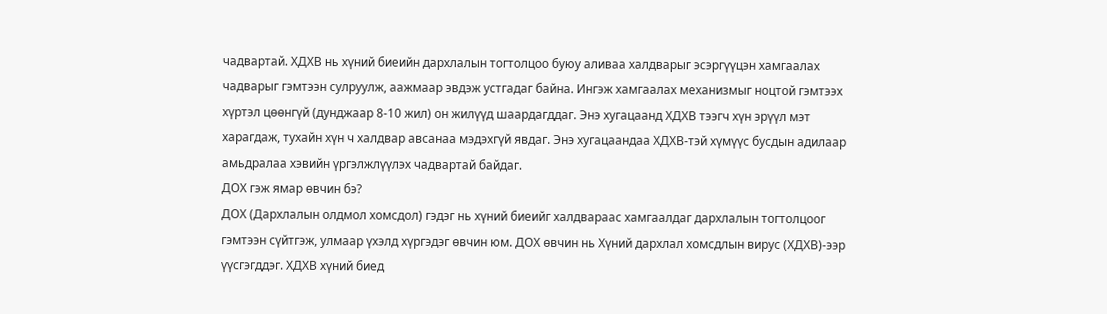чадвартай. ХДХВ нь хүний биеийн дархлалын тогтолцоо буюу аливаа халдварыг эсэргүүцэн хамгаалах чадварыг гэмтээн сулруулж, аажмаар эвдэж устгадаг байна. Ингэж хамгаалах механизмыг ноцтой гэмтээх хүртэл цөөнгүй (дунджаар 8-10 жил) он жилүүд шаардагддаг. Энэ хугацаанд ХДХВ тээгч хүн эрүүл мэт харагдаж, тухайн хүн ч халдвар авсанаа мэдэхгүй явдаг. Энэ хугацаандаа ХДХВ-тэй хүмүүс бусдын адилаар амьдралаа хэвийн үргэлжлүүлэх чадвартай байдаг.
ДОХ гэж ямар өвчин бэ?
ДОХ (Дархлалын олдмол хомсдол) гэдэг нь хүний биеийг халдвараас хамгаалдаг дархлалын тогтолцоог гэмтээн сүйтгэж, улмаар үхэлд хүргэдэг өвчин юм. ДОХ өвчин нь Хүний дархлал хомсдлын вирус (ХДХВ)-ээр үүсгэгддэг. ХДХВ хүний биед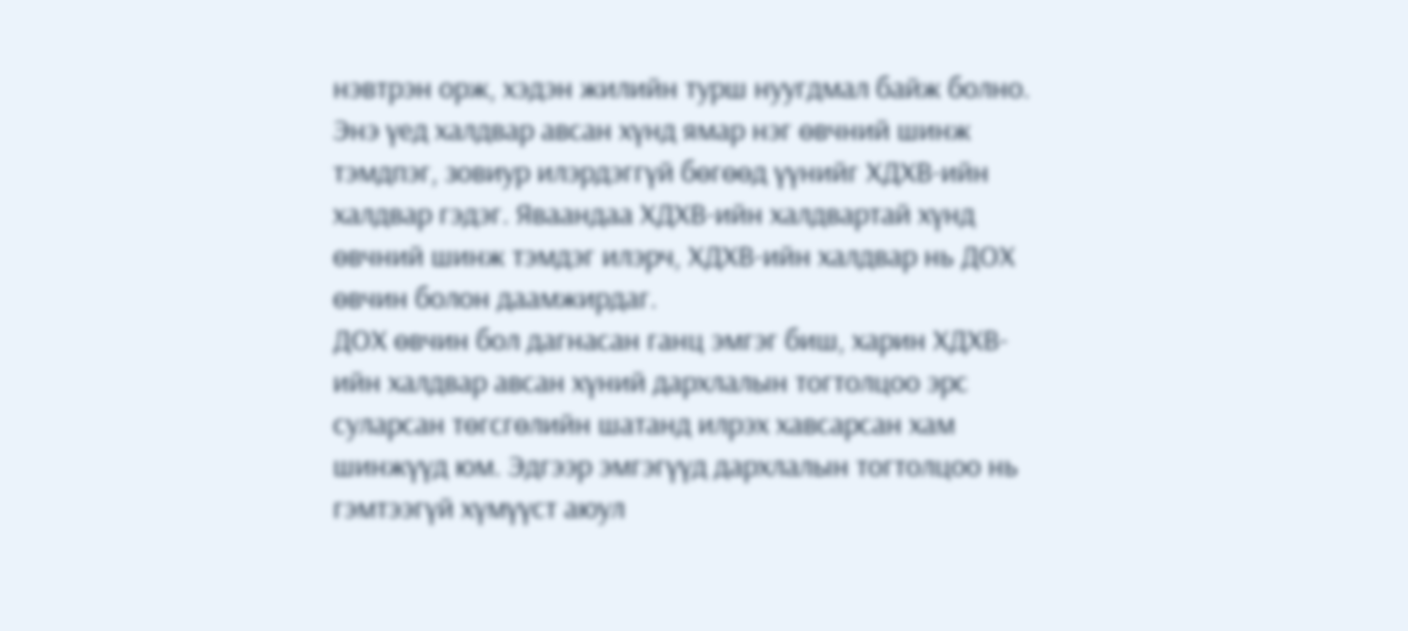нэвтрэн орж, хэдэн жилийн турш нуугдмал байж болно. Энэ үед халдвар авсан хүнд ямар нэг өвчний шинж тэмдпэг, зовиур илэрдэггүй бөгөөд үүнийг ХДХВ-ийн халдвар гэдэг. Яваандаа ХДХВ-ийн халдвартай хүнд өвчний шинж тэмдэг илэрч, ХДХВ-ийн халдвар нь ДОХ өвчин болон даамжирдаг.
ДОХ өвчин бол дагнасан ганц эмгэг биш, харин ХДХВ-ийн халдвар авсан хүний дархлалын тогтолцоо эрс суларсан төгсгөлийн шатанд илрэх хавсарсан хам шинжүүд юм. Эдгээр эмгэгүүд дархлалын тогтолцоо нь гэмтээгүй хүмүүст аюул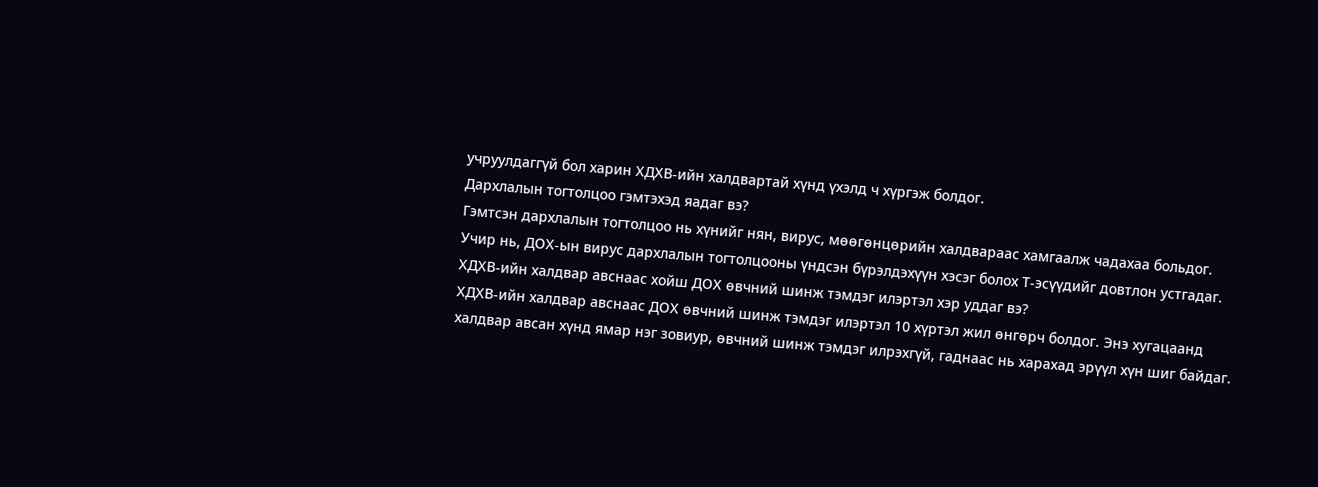учруулдаггүй бол харин ХДХВ-ийн халдвартай хүнд үхэлд ч хүргэж болдог.
Дархлалын тогтолцоо гэмтэхэд яадаг вэ?
Гэмтсэн дархлалын тогтолцоо нь хүнийг нян, вирус, мөөгөнцөрийн халдвараас хамгаалж чадахаа больдог. Учир нь, ДОХ-ын вирус дархлалын тогтолцооны үндсэн бүрэлдэхүүн хэсэг болох Т-эсүүдийг довтлон устгадаг.
ХДХВ-ийн халдвар авснаас хойш ДОХ өвчний шинж тэмдэг илэртэл хэр уддаг вэ?
ХДХВ-ийн халдвар авснаас ДОХ өвчний шинж тэмдэг илэртэл 10 хүртэл жил өнгөрч болдог. Энэ хугацаанд халдвар авсан хүнд ямар нэг зовиур, өвчний шинж тэмдэг илрэхгүй, гаднаас нь харахад эрүүл хүн шиг байдаг.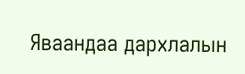Яваандаа дархлалын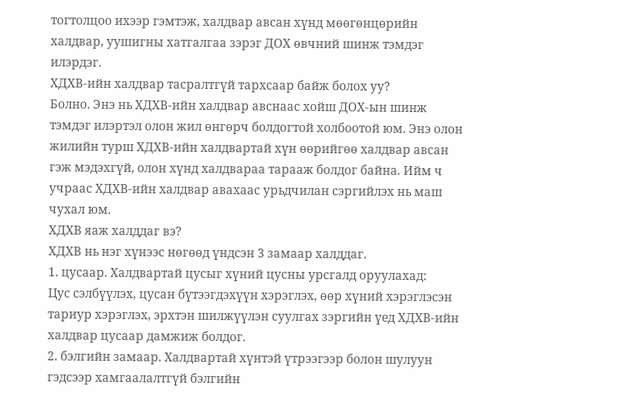тогтолцоо ихээр гэмтэж, халдвар авсан хүнд мөөгөнцөрийн халдвар, уушигны хатгалгаа зэрэг ДОХ өвчний шинж тэмдэг илэрдэг.
ХДХВ-ийн халдвар тасралтгүй тархсаар байж болох уу?
Болно. Энэ нь ХДХВ-ийн халдвар авснаас хойш ДОХ-ын шинж тэмдэг илэртэл олон жил өнгөрч болдогтой холбоотой юм. Энэ олон жилийн турш ХДХВ-ийн халдвартай хүн өөрийгөө халдвар авсан гэж мэдэхгүй, олон хүнд халдвараа тарааж болдог байна. Ийм ч учраас ХДХВ-ийн халдвар авахаас урьдчилан сэргийлэх нь маш чухал юм.
ХДХВ яаж халддаг вэ?
ХДХВ нь нэг хүнээс нөгөөд үндсэн 3 замаар халддаг.
1. цусаар. Халдвартай цусыг хүний цусны урсгалд оруулахад:
Цус сэлбүүлэх, цусан бүтээгдэхүүн хэрэглэх, өөр хүний хэрэглэсэн тариур хэрэглэх, эрхтэн шилжүүлэн суулгах зэргийн үед ХДХВ-ийн халдвар цусаар дамжиж болдог.
2. бэлгийн замаар. Халдвартай хүнтэй үтрээгээр болон шулуун гэдсээр хамгаалалтгүй бэлгийн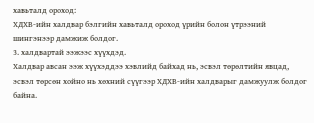хавьталд ороход:
ХДХВ-ийн халдвар бэлгийн хавьталд ороход үрийн болон үтрээний шингэнээр дамжиж болдог.
3. халдвартай ээжээс хүүхдэд.
Халдвар авсан ээж хүүхэддээ хэвлийд байхад нь, эсвэл төрөлтийн явцад, эсвэл төрсөн хойно нь хөхний сүүгээр ХДХВ-ийн халдварыг дамжуулж болдог байна.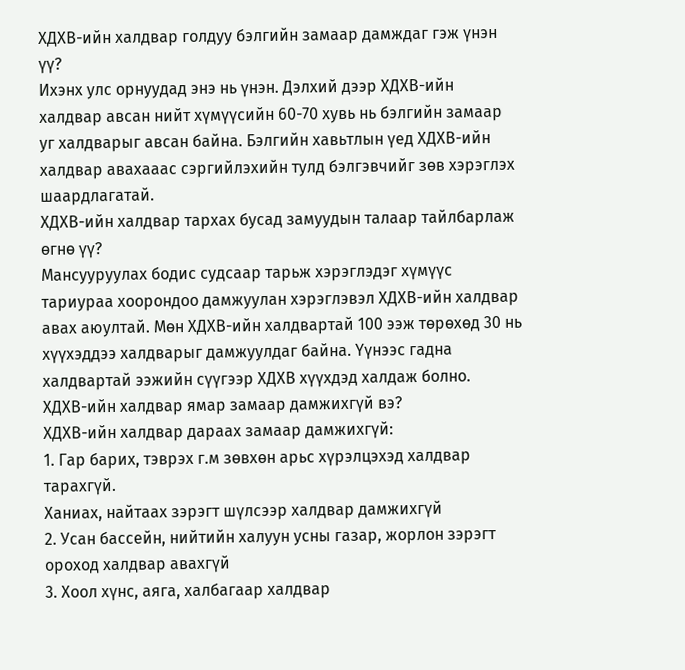ХДХВ-ийн халдвар голдуу бэлгийн замаар дамждаг гэж үнэн үү?
Ихэнх улс орнуудад энэ нь үнэн. Дэлхий дээр ХДХВ-ийн халдвар авсан нийт хүмүүсийн 60-70 хувь нь бэлгийн замаар уг халдварыг авсан байна. Бэлгийн хавьтлын үед ХДХВ-ийн халдвар авахааас сэргийлэхийн тулд бэлгэвчийг зөв хэрэглэх шаардлагатай.
ХДХВ-ийн халдвар тархах бусад замуудын талаар тайлбарлаж өгнө үү?
Мансууруулах бодис судсаар тарьж хэрэглэдэг хүмүүс тариураа хоорондоо дамжуулан хэрэглэвэл ХДХВ-ийн халдвар авах аюултай. Мөн ХДХВ-ийн халдвартай 100 ээж төрөхөд 30 нь хүүхэддээ халдварыг дамжуулдаг байна. Үүнээс гадна халдвартай ээжийн сүүгээр ХДХВ хүүхдэд халдаж болно.
ХДХВ-ийн халдвар ямар замаар дамжихгүй вэ?
ХДХВ-ийн халдвар дараах замаар дамжихгүй:
1. Гар барих, тэврэх г.м зөвхөн арьс хүрэлцэхэд халдвар тарахгүй.
Ханиах, найтаах зэрэгт шүлсээр халдвар дамжихгүй
2. Усан бассейн, нийтийн халуун усны газар, жорлон зэрэгт ороход халдвар авахгүй
3. Хоол хүнс, аяга, халбагаар халдвар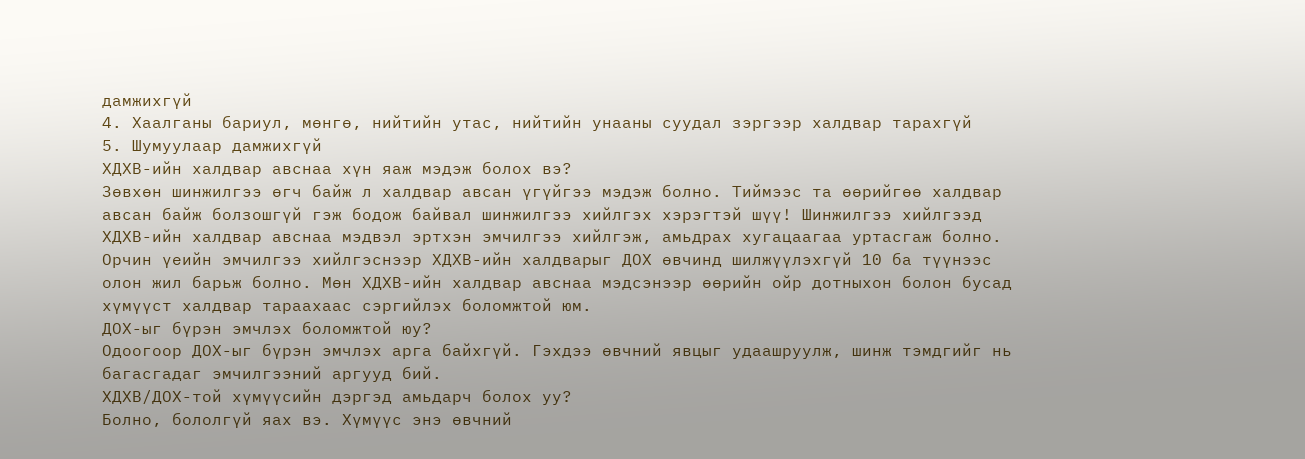дамжихгүй
4. Хаалганы бариул, мөнгө, нийтийн утас, нийтийн унааны суудал зэргээр халдвар тарахгүй
5. Шумуулаар дамжихгүй
ХДХВ-ийн халдвар авснаа хүн яаж мэдэж болох вэ?
Зөвхөн шинжилгээ өгч байж л халдвар авсан үгүйгээ мэдэж болно. Тиймээс та өөрийгөө халдвар авсан байж болзошгүй гэж бодож байвал шинжилгээ хийлгэх хэрэгтэй шүү! Шинжилгээ хийлгээд ХДХВ-ийн халдвар авснаа мэдвэл эртхэн эмчилгээ хийлгэж, амьдрах хугацаагаа уртасгаж болно. Орчин үеийн эмчилгээ хийлгэснээр ХДХВ-ийн халдварыг ДОХ өвчинд шилжүүлэхгүй 10 ба түүнээс олон жил барьж болно. Мөн ХДХВ-ийн халдвар авснаа мэдсэнээр өөрийн ойр дотныхон болон бусад хүмүүст халдвар тараахаас сэргийлэх боломжтой юм.
ДОХ-ыг бүрэн эмчлэх боломжтой юу?
Одоогоор ДОХ-ыг бүрэн эмчлэх арга байхгүй. Гэхдээ өвчний явцыг удаашруулж, шинж тэмдгийг нь багасгадаг эмчилгээний аргууд бий.
ХДХВ/ДОХ-той хүмүүсийн дэргэд амьдарч болох уу?
Болно, бололгүй яах вэ. Хүмүүс энэ өвчний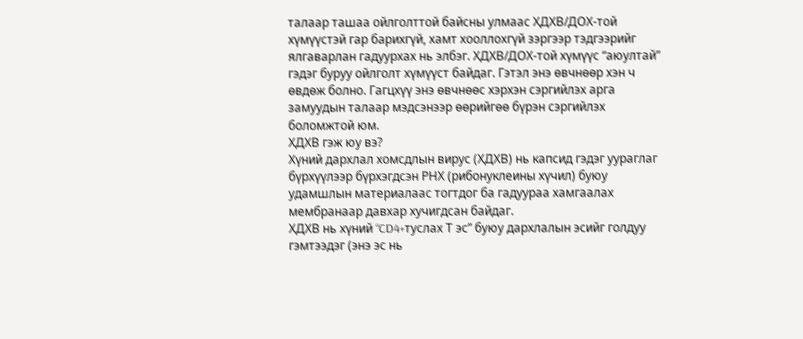талаар ташаа ойлголттой байсны улмаас ХДХВ/ДОХ-той хүмүүстэй гар барихгүй, хамт хооллохгүй зэргээр тэдгээрийг ялгаварлан гадуурхах нь элбэг. ХДХВ/ДОХ-той хүмүүс “аюултай” гэдэг буруу ойлголт хүмүүст байдаг. Гэтэл энэ өвчнөөр хэн ч өвдөж болно. Гагцхүү энэ өвчнөөс хэрхэн сэргийлэх арга замуудын талаар мэдсэнээр өөрийгөө бүрэн сэргийлэх боломжтой юм.
ХДХВ гэж юу вэ?
Хүний дархлал хомсдлын вирус (ХДХВ) нь капсид гэдэг уураглаг бүрхүүлээр бүрхэгдсэн РНХ (рибонуклеины хүчил) буюу удамшлын материалаас тогтдог ба гадуураа хамгаалах мембранаар давхар хучигдсан байдаг.
ХДХВ нь хүний “CD4+туслах Т эс” буюу дархлалын эсийг голдуу гэмтээдэг (энэ эс нь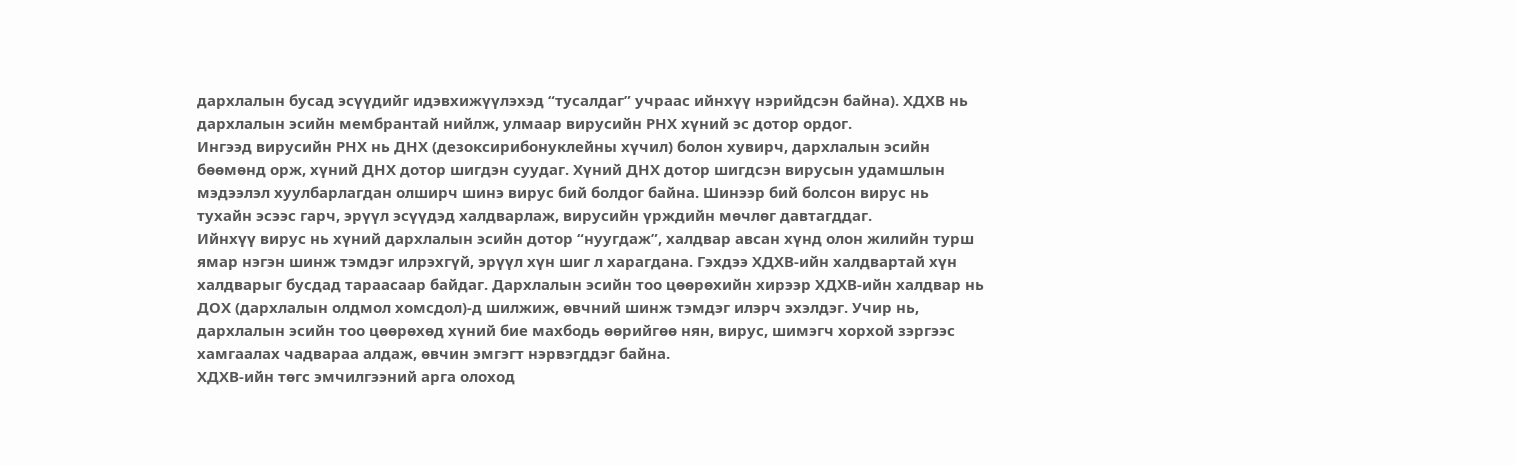дархлалын бусад эсүүдийг идэвхижүүлэхэд “тусалдаг” учраас ийнхүү нэрийдсэн байна). ХДХВ нь дархлалын эсийн мембрантай нийлж, улмаар вирусийн РНХ хүний эс дотор ордог.
Ингээд вирусийн РНХ нь ДНХ (дезоксирибонуклейны хүчил) болон хувирч, дархлалын эсийн бөөмөнд орж, хүний ДНХ дотор шигдэн суудаг. Хүний ДНХ дотор шигдсэн вирусын удамшлын мэдээлэл хуулбарлагдан олширч шинэ вирус бий болдог байна. Шинээр бий болсон вирус нь тухайн эсээс гарч, эрүүл эсүүдэд халдварлаж, вирусийн үрждийн мөчлөг давтагддаг.
Ийнхүү вирус нь хүний дархлалын эсийн дотор “нуугдаж”, халдвар авсан хүнд олон жилийн турш ямар нэгэн шинж тэмдэг илрэхгүй, эрүүл хүн шиг л харагдана. Гэхдээ ХДХВ-ийн халдвартай хүн халдварыг бусдад тараасаар байдаг. Дархлалын эсийн тоо цөөрөхийн хирээр ХДХВ-ийн халдвар нь ДОХ (дархлалын олдмол хомсдол)-д шилжиж, өвчний шинж тэмдэг илэрч эхэлдэг. Учир нь, дархлалын эсийн тоо цөөрөхөд хүний бие махбодь өөрийгөө нян, вирус, шимэгч хорхой зэргээс хамгаалах чадвараа алдаж, өвчин эмгэгт нэрвэгддэг байна.
ХДХВ-ийн төгс эмчилгээний арга олоход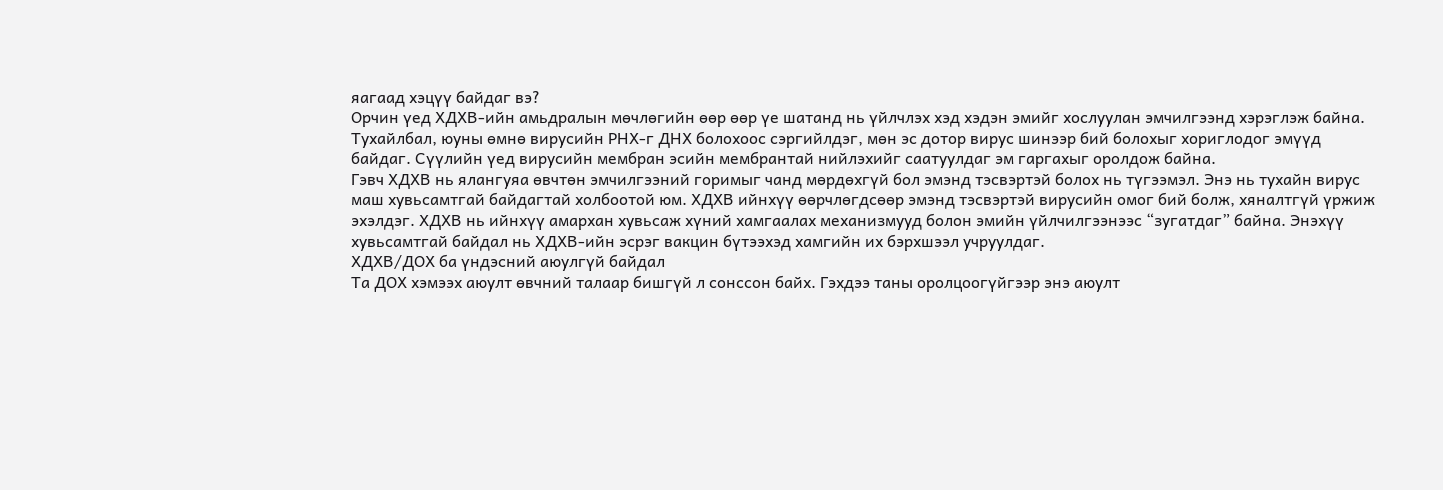яагаад хэцүү байдаг вэ?
Орчин үед ХДХВ-ийн амьдралын мөчлөгийн өөр өөр үе шатанд нь үйлчлэх хэд хэдэн эмийг хослуулан эмчилгээнд хэрэглэж байна. Тухайлбал, юуны өмнө вирусийн РНХ-г ДНХ болохоос сэргийлдэг, мөн эс дотор вирус шинээр бий болохыг хориглодог эмүүд байдаг. Сүүлийн үед вирусийн мембран эсийн мембрантай нийлэхийг саатуулдаг эм гаргахыг оролдож байна.
Гэвч ХДХВ нь ялангуяа өвчтөн эмчилгээний горимыг чанд мөрдөхгүй бол эмэнд тэсвэртэй болох нь түгээмэл. Энэ нь тухайн вирус маш хувьсамтгай байдагтай холбоотой юм. ХДХВ ийнхүү өөрчлөгдсөөр эмэнд тэсвэртэй вирусийн омог бий болж, хяналтгүй үржиж эхэлдэг. ХДХВ нь ийнхүү амархан хувьсаж хүний хамгаалах механизмууд болон эмийн үйлчилгээнээс “зугатдаг” байна. Энэхүү хувьсамтгай байдал нь ХДХВ-ийн эсрэг вакцин бүтээхэд хамгийн их бэрхшээл учруулдаг.
ХДХВ/ДОХ ба үндэсний аюулгүй байдал
Та ДОХ хэмээх аюулт өвчний талаар бишгүй л сонссон байх. Гэхдээ таны оролцоогүйгээр энэ аюулт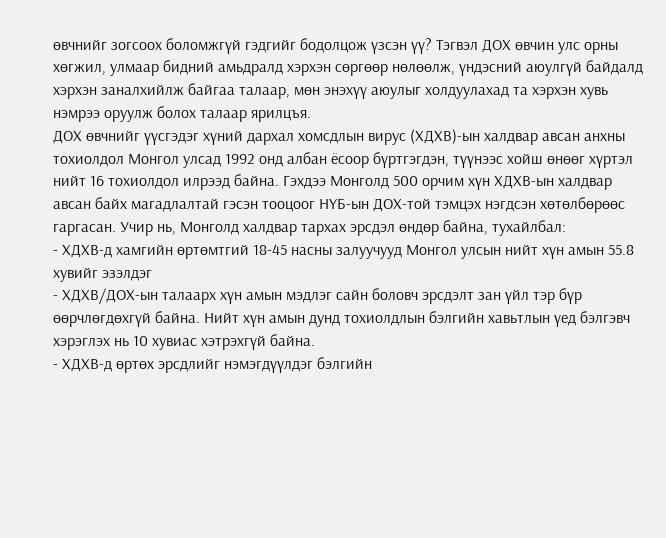өвчнийг зогсоох боломжгүй гэдгийг бодолцож үзсэн үү? Тэгвэл ДОХ өвчин улс орны хөгжил, улмаар бидний амьдралд хэрхэн сөргөөр нөлөөлж, үндэсний аюулгүй байдалд хэрхэн заналхийлж байгаа талаар, мөн энэхүү аюулыг холдуулахад та хэрхэн хувь нэмрээ оруулж болох талаар ярилцъя.
ДОХ өвчнийг үүсгэдэг хүний дархал хомсдлын вирус (ХДХВ)-ын халдвар авсан анхны тохиолдол Монгол улсад 1992 онд албан ёсоор бүртгэгдэн, түүнээс хойш өнөөг хүртэл нийт 16 тохиолдол илрээд байна. Гэхдээ Монголд 500 орчим хүн ХДХВ-ын халдвар авсан байх магадлалтай гэсэн тооцоог НҮБ-ын ДОХ-той тэмцэх нэгдсэн хөтөлбөрөөс гаргасан. Учир нь, Монголд халдвар тархах эрсдэл өндөр байна, тухайлбал:
- ХДХВ-д хамгийн өртөмтгий 18-45 насны залуучууд Монгол улсын нийт хүн амын 55.8 хувийг эзэлдэг
- ХДХВ/ДОХ-ын талаарх хүн амын мэдлэг сайн боловч эрсдэлт зан үйл тэр бүр өөрчлөгдөхгүй байна. Нийт хүн амын дунд тохиолдлын бэлгийн хавьтлын үед бэлгэвч хэрэглэх нь 10 хувиас хэтрэхгүй байна.
- ХДХВ-д өртөх эрсдлийг нэмэгдүүлдэг бэлгийн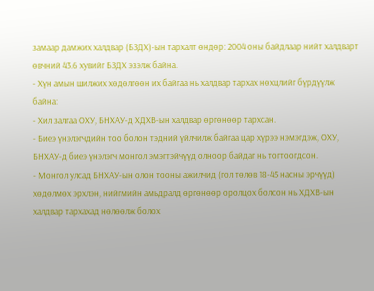замаар дамжих халдвар (БЗДХ)-ын тархалт өндөр: 2004 оны байдлаар нийт халдварт өвчний 43.6 хувийг БЗДХ эзэлж байна.
- Хүн амын шилжих хөдөлгөөн их байгаа нь халдвар тархах нөхцлийг бүрдүүлж байна:
- Хил залгаа ОХУ, БНХАУ-д ХДХВ-ын халдвар өргөнөөр тархсан.
- Биеэ үнэлэгчдийн тоо болон тэдний үйлчилж байгаа цар хүрээ нэмэгдэж, ОХУ, БНХАУ-д биеэ үнэлэгч монгол эмэгтэйчүүд олноор байдаг нь тогтоогдсон.
- Монгол улсад БНХАУ-ын олон тооны ажилчид (гол төлөв 18-45 насны эрчүүд) хөдөлмөх эрхлэн, нийгмийн амьдралд өргөнөөр оролцох болсон нь ХДХВ-ын халдвар тархахад нөлөөлж болох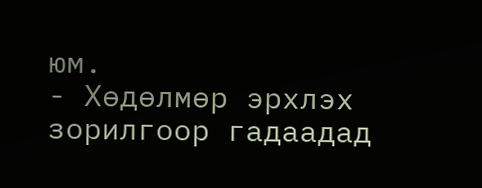юм.
- Хөдөлмөр эрхлэх зорилгоор гадаадад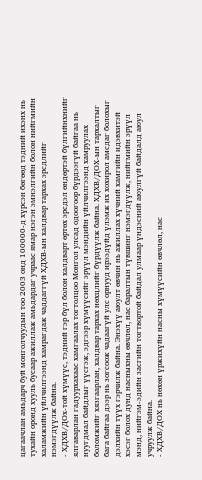цагаачлан амьдарч буй монголчуудын тоо 2003 онд 100000-д хүрсэн бөгөөд тэдний ихэнх нь тухайн оронд хууль бусаар ажиллаж амьдардаг учраас ямар нэгэн эмнэлгийн болон нийгмийн халамжийн үйлчилгээнд хамрагдаж чаддаггүй ХДХВ-ын халдвар тархах эрсдлийг нэмэгдүүлж байна.
- ХДХВ/ДОх-той хүмүүс, тэдний гэр бүл болон халдварт өртөх эрсдэл өндөртэй бүлгийнхнийг ялгаварлан гадуурхахаас хамгаалах тогтолцоо Монгол улсад одоогоор бүрдээгүй байгаа нь нуугдмал байдлыг үүсгэж, эдгээр хүмүүсийг эрүүл мэндийн үйлчилгээнд хамруулах боломжийг хязгаарлан, халдвар тархах нөхцлийг бүрдүүлж байна. ХДХВ/ДОХ-ын тархалтыг бага байгаа дээр нь зогсоож чадаагүй улс орнууд ирээдүйд үлэмж их хохирол амсдаг болохыг дэлхийн түүх гэрчилж байна. Энэхүү аюулт өвчин нь ажиллах хүчний хамгийн идэвхитэй хэсэг болох дунд насныхны өвчлөл, нас баралтын түвшинг нэмэгдүүлж, нийгмийн эрүүл мэнд, нийгэм-эдийн засгийн тогтвортой байдал улмаар үндэсний аюулгүй байдалд аюул учруулж байна.
- ХДХВ/ДОХ нь нөхөн үржихүйн насны хүмүүсийн өвчлөл, нас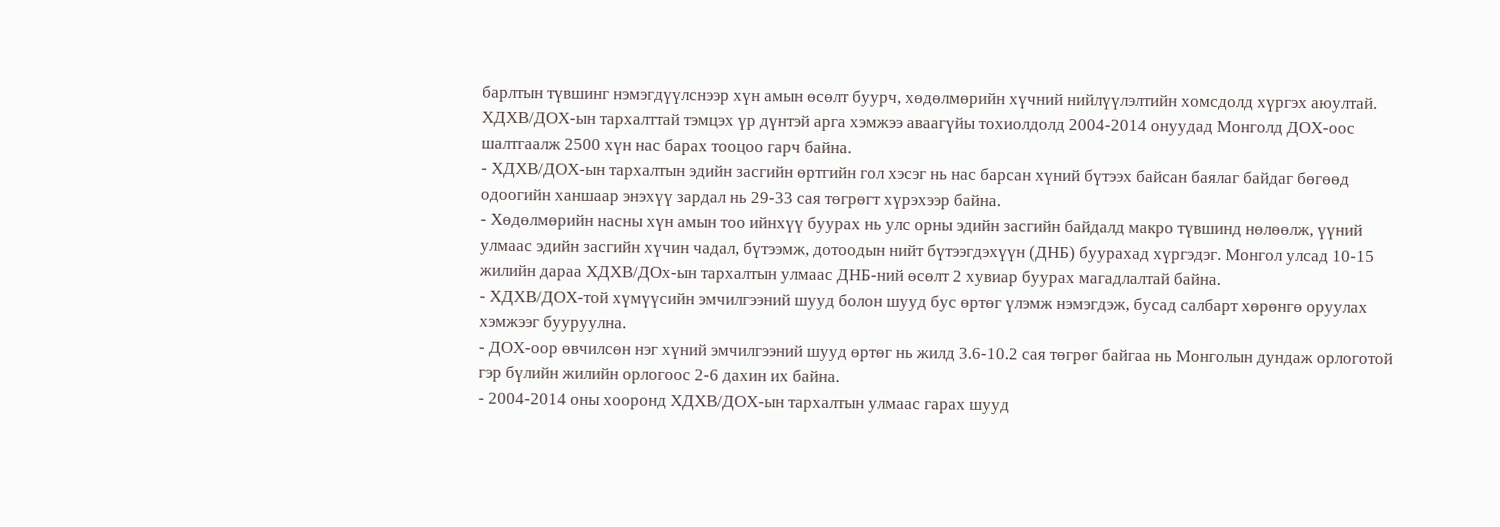барлтын түвшинг нэмэгдүүлснээр хүн амын өсөлт буурч, хөдөлмөрийн хүчний нийлүүлэлтийн хомсдолд хүргэх аюултай. ХДХВ/ДОХ-ын тархалттай тэмцэх үр дүнтэй арга хэмжээ аваагүйы тохиолдолд 2004-2014 онуудад Монголд ДОХ-оос шалтгаалж 2500 хүн нас барах тооцоо гарч байна.
- ХДХВ/ДОХ-ын тархалтын эдийн засгийн өртгийн гол хэсэг нь нас барсан хүний бүтээх байсан баялаг байдаг бөгөөд одоогийн ханшаар энэхүү зардал нь 29-33 сая төгрөгт хүрэхээр байна.
- Хөдөлмөрийн насны хүн амын тоо ийнхүү буурах нь улс орны эдийн засгийн байдалд макро түвшинд нөлөөлж, үүний улмаас эдийн засгийн хүчин чадал, бүтээмж, дотоодын нийт бүтээгдэхүүн (ДНБ) буурахад хүргэдэг. Монгол улсад 10-15 жилийн дараа ХДХВ/ДОх-ын тархалтын улмаас ДНБ-ний өсөлт 2 хувиар буурах магадлалтай байна.
- ХДХВ/ДОХ-той хүмүүсийн эмчилгээний шууд болон шууд бус өртөг үлэмж нэмэгдэж, бусад салбарт хөрөнгө оруулах хэмжээг бууруулна.
- ДОХ-оор өвчилсөн нэг хүний эмчилгээний шууд өртөг нь жилд 3.6-10.2 сая төгрөг байгаа нь Монголын дундаж орлоготой гэр бүлийн жилийн орлогоос 2-6 дахин их байна.
- 2004-2014 оны хооронд ХДХВ/ДОХ-ын тархалтын улмаас гарах шууд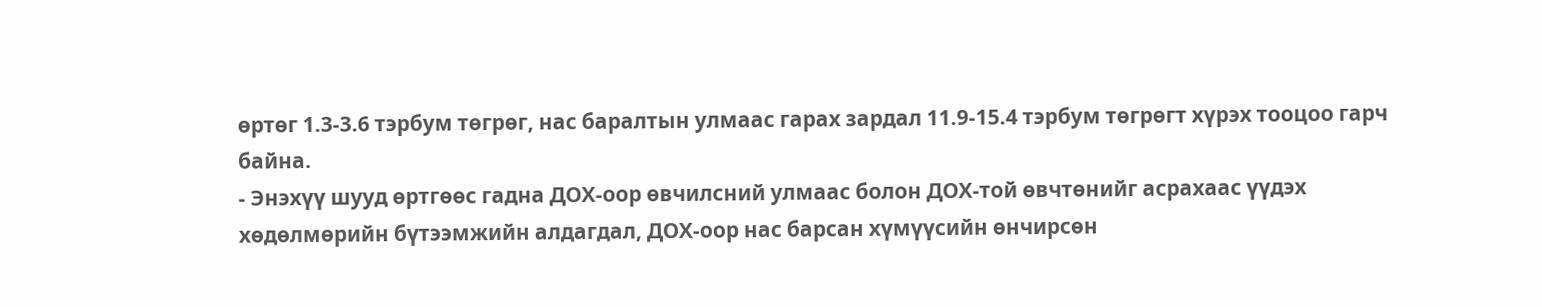өртөг 1.3-3.6 тэрбум төгрөг, нас баралтын улмаас гарах зардал 11.9-15.4 тэрбум төгрөгт хүрэх тооцоо гарч байна.
- Энэхүү шууд өртгөөс гадна ДОХ-оор өвчилсний улмаас болон ДОХ-той өвчтөнийг асрахаас үүдэх хөдөлмөрийн бүтээмжийн алдагдал, ДОХ-оор нас барсан хүмүүсийн өнчирсөн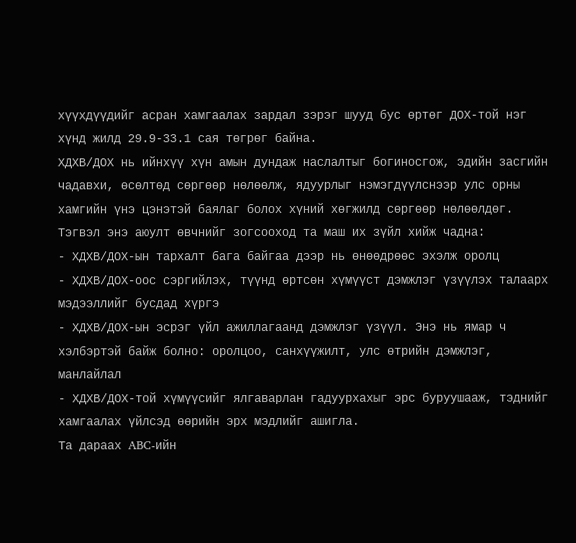хүүхдүүдийг асран хамгаалах зардал зэрэг шууд бус өртөг ДОХ-той нэг хүнд жилд 29.9-33.1 сая төгрөг байна.
ХДХВ/ДОХ нь ийнхүү хүн амын дундаж наслалтыг богиносгож, эдийн засгийн чадавхи, өсөлтөд сөргөөр нөлөөлж, ядуурлыг нэмэгдүүлснээр улс орны хамгийн үнэ цэнэтэй баялаг болох хүний хөгжилд сөргөөр нөлөөлдөг.
Тэгвэл энэ аюулт өвчнийг зогсооход та маш их зүйл хийж чадна:
- ХДХВ/ДОХ-ын тархалт бага байгаа дээр нь өнөөдрөөс эхэлж оролц
- ХДХВ/ДОХ-оос сэргийлэх, түүнд өртсөн хүмүүст дэмжлэг үзүүлэх талаарх мэдээллийг бусдад хүргэ
- ХДХВ/ДОХ-ын эсрэг үйл ажиллагаанд дэмжлэг үзүүл. Энэ нь ямар ч хэлбэртэй байж болно: оролцоо, санхүүжилт, улс өтрийн дэмжлэг, манлайлал
- ХДХВ/ДОХ-той хүмүүсийг ялгаварлан гадуурхахыг эрс буруушааж, тэднийг хамгаалах үйлсэд өөрийн эрх мэдлийг ашигла.
Та дараах ABC-ийн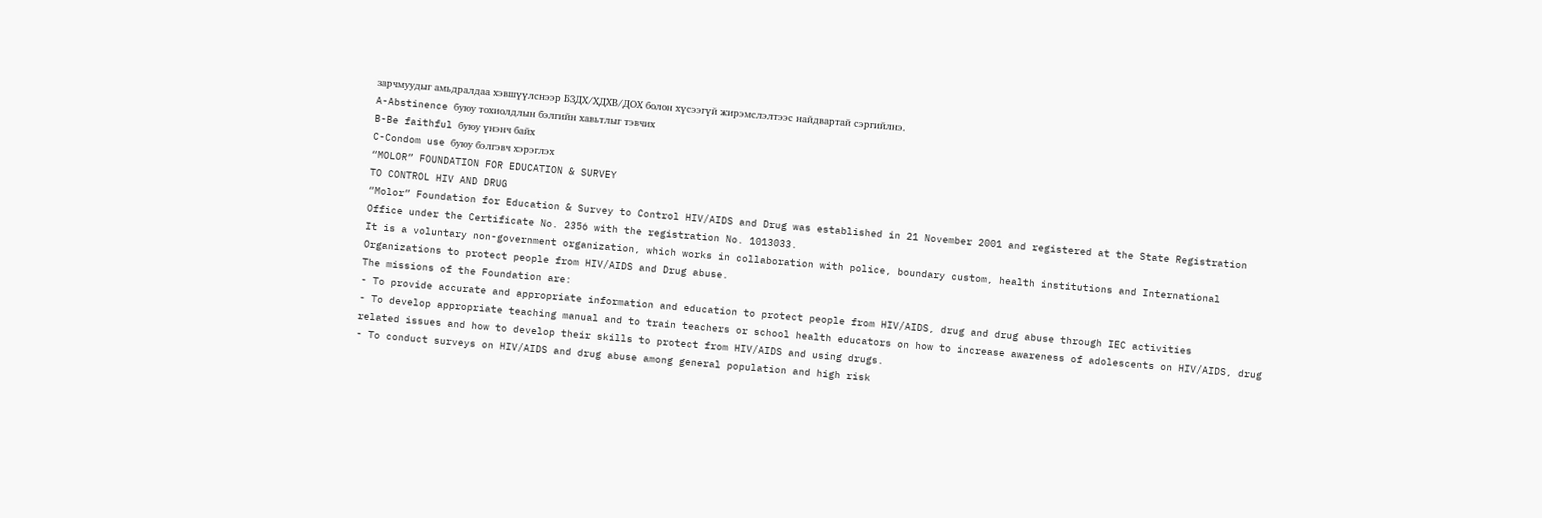зарчмуудыг амьдралдаа хэвшүүлснээр БЗДХ/ХДХВ/ДОХ болон хүсээгүй жирэмслэлтээс найдвартай сэргийлнэ.
A-Abstinence буюу тохиолдлын бэлгийн хавьтлыг тэвчих
B-Be faithful буюу үнэнч байх
C-Condom use буюу бэлгэвч хэрэглэх
“MOLOR” FOUNDATION FOR EDUCATION & SURVEY
TO CONTROL HIV AND DRUG
“Molor” Foundation for Education & Survey to Control HIV/AIDS and Drug was established in 21 November 2001 and registered at the State Registration Office under the Certificate No. 2356 with the registration No. 1013033.
It is a voluntary non-government organization, which works in collaboration with police, boundary custom, health institutions and International Organizations to protect people from HIV/AIDS and Drug abuse.
The missions of the Foundation are:
- To provide accurate and appropriate information and education to protect people from HIV/AIDS, drug and drug abuse through IEC activities
- To develop appropriate teaching manual and to train teachers or school health educators on how to increase awareness of adolescents on HIV/AIDS, drug related issues and how to develop their skills to protect from HIV/AIDS and using drugs.
- To conduct surveys on HIV/AIDS and drug abuse among general population and high risk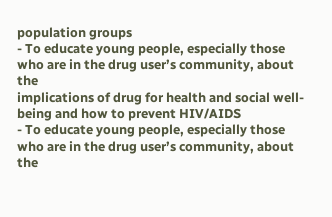population groups
- To educate young people, especially those who are in the drug user’s community, about the
implications of drug for health and social well-being and how to prevent HIV/AIDS
- To educate young people, especially those who are in the drug user’s community, about the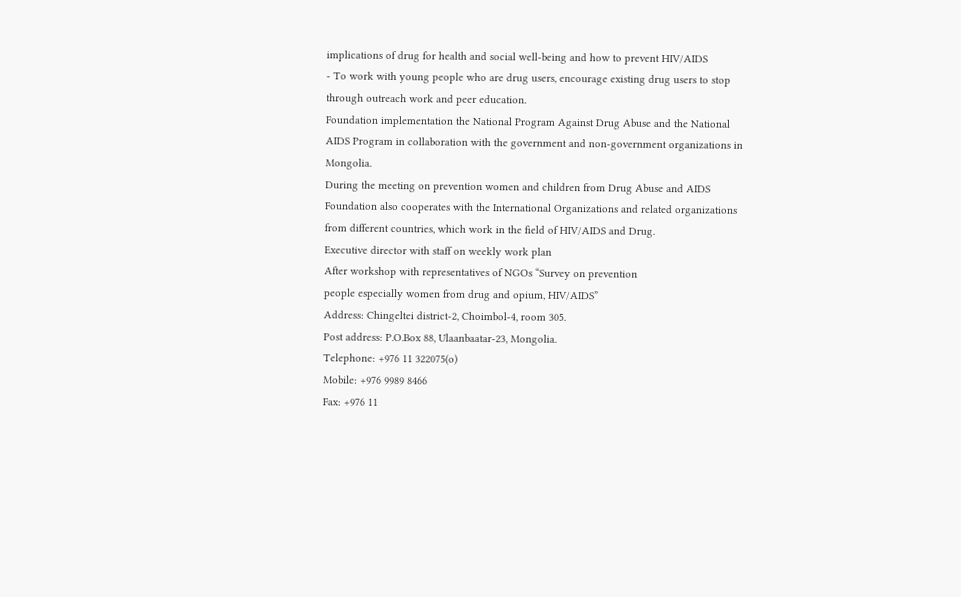implications of drug for health and social well-being and how to prevent HIV/AIDS
- To work with young people who are drug users, encourage existing drug users to stop
through outreach work and peer education.
Foundation implementation the National Program Against Drug Abuse and the National AIDS Program in collaboration with the government and non-government organizations in Mongolia.
During the meeting on prevention women and children from Drug Abuse and AIDS
Foundation also cooperates with the International Organizations and related organizations from different countries, which work in the field of HIV/AIDS and Drug.
Executive director with staff on weekly work plan
After workshop with representatives of NGOs “Survey on prevention
people especially women from drug and opium, HIV/AIDS”
Address: Chingeltei district-2, Choimbol-4, room 305.
Post address: P.O.Box 88, Ulaanbaatar-23, Mongolia.
Telephone: +976 11 322075(o)
Mobile: +976 9989 8466
Fax: +976 11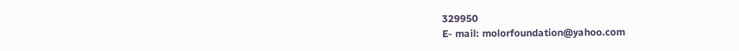329950
E- mail: molorfoundation@yahoo.com